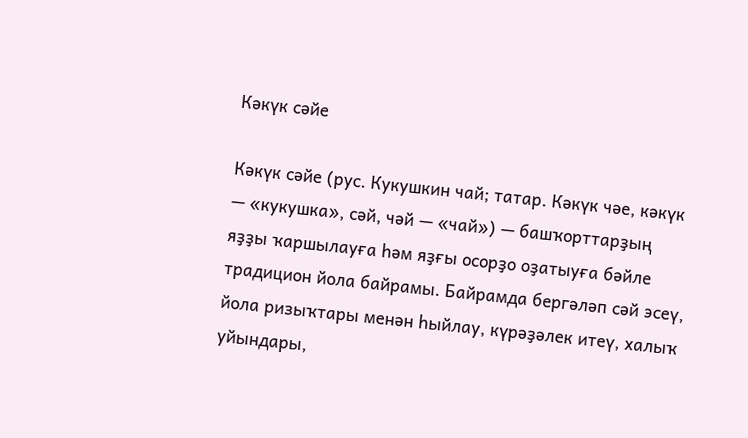Кәкүк сәйе

Кәкүк сәйе (рус. Кукушкин чай; татар. Кәкүк чәе, кәкүк — «кукушка», сәй, чәй — «чай») — башҡорттарҙың яҙҙы ҡаршылауға һәм яҙғы осорҙо оҙатыуға бәйле традицион йола байрамы. Байрамда бергәләп сәй эсеү, йола ризыҡтары менән һыйлау, күрәҙәлек итеү, халыҡ уйындары,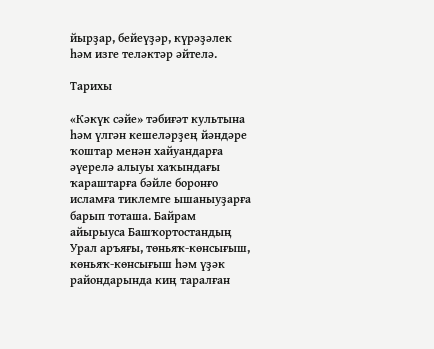йырҙар, бейеүҙәр, күрәҙәлек һәм изге теләктәр әйтелә.

Тарихы

«Кәкүк сәйе» тәбиғәт культына һәм үлгән кешеләрҙең йәндәре ҡоштар менән хайуандарға әүерелә алыуы хаҡындағы ҡараштарға бәйле боронғо исламға тиклемге ышаныуҙарға барып тоташа. Байрам айырыуса Башҡортостандың Урал аръяғы, төньяҡ-көнсығыш, көньяҡ-көнсығыш һәм үҙәк райондарында киң таралған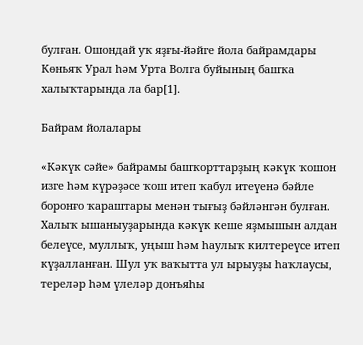булған. Ошондай уҡ яҙғы-йәйге йола байрамдары Көньяҡ Урал һәм Урта Волга буйының башҡа халыҡтарында ла бар[1].

Байрам йолалары

«Кәкүк сәйе» байрамы башҡорттарҙың кәкүк ҡошон изге һәм күрәҙәсе ҡош итеп ҡабул итеүенә бәйле боронғо ҡараштары менән тығыҙ бәйләнгән булған. Халыҡ ышаныуҙарында кәкүк кеше яҙмышын алдан белеүсе, муллыҡ, уңыш һәм һаулыҡ килтереүсе итеп күҙалланған. Шул уҡ ваҡытта ул ырыуҙы һаҡлаусы, тереләр һәм үлеләр донъяһы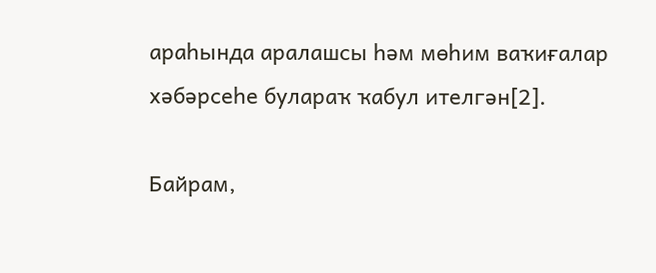араһында аралашсы һәм мөһим ваҡиғалар хәбәрсеһе булараҡ ҡабул ителгән[2].

Байрам,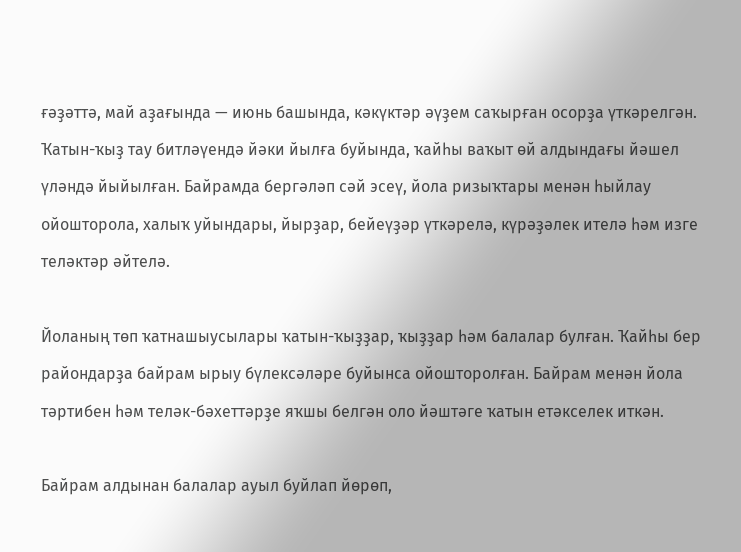ғәҙәттә, май аҙағында — июнь башында, кәкүктәр әүҙем саҡырған осорҙа үткәрелгән. Ҡатын-ҡыҙ тау битләүендә йәки йылға буйында, ҡайһы ваҡыт өй алдындағы йәшел үләндә йыйылған. Байрамда бергәләп сәй эсеү, йола ризыҡтары менән һыйлау ойошторола, халыҡ уйындары, йырҙар, бейеүҙәр үткәрелә, күрәҙәлек ителә һәм изге теләктәр әйтелә.

Йоланың төп ҡатнашыусылары ҡатын-ҡыҙҙар, ҡыҙҙар һәм балалар булған. Ҡайһы бер райондарҙа байрам ырыу бүлексәләре буйынса ойошторолған. Байрам менән йола тәртибен һәм теләк-бәхеттәрҙе яҡшы белгән оло йәштәге ҡатын етәкселек иткән.

Байрам алдынан балалар ауыл буйлап йөрөп,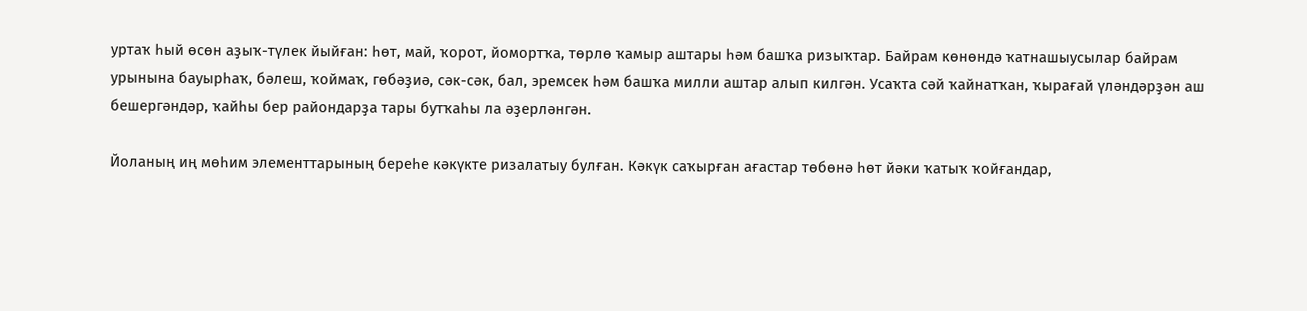уртаҡ һый өсөн аҙыҡ-түлек йыйған: һөт, май, ҡорот, йомортҡа, төрлө ҡамыр аштары һәм башҡа ризыҡтар. Байрам көнөндә ҡатнашыусылар байрам урынына бауырһаҡ, бәлеш, ҡоймаҡ, гөбәҙиә, сәк-сәк, бал, эремсек һәм башҡа милли аштар алып килгән. Усаҡта сәй ҡайнатҡан, ҡырағай үләндәрҙән аш бешергәндәр, ҡайһы бер райондарҙа тары бутҡаһы ла әҙерләнгән.

Йоланың иң мөһим элементтарының береһе кәкүкте ризалатыу булған. Кәкүк саҡырған ағастар төбөнә һөт йәки ҡатыҡ ҡойғандар,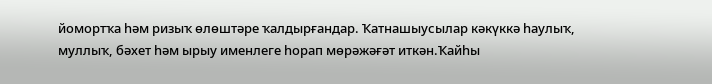йомортҡа һәм ризыҡ өлөштәре ҡалдырғандар. Ҡатнашыусылар кәкүккә һаулыҡ, муллыҡ, бәхет һәм ырыу именлеге һорап мөрәжәғәт иткән.Ҡайһы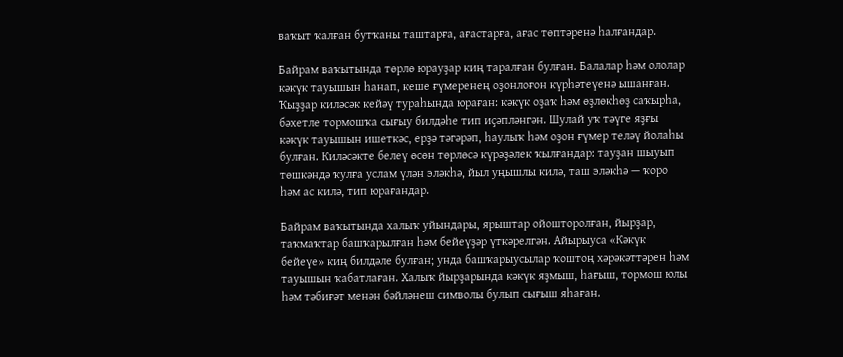ваҡыт ҡалған бутҡаны таштарға, ағастарға, ағас төптәренә һалғандар.

Байрам ваҡытында төрлө юрауҙар киң таралған булған. Балалар һәм ололар кәкүк тауышын һанап, кеше ғүмеренең оҙонлоғон күрһәтеүенә ышанған. Ҡыҙҙар киләсәк кейәү тураһында юраған: кәкүк оҙаҡ һәм өҙлөкһөҙ саҡырһа, бәхетле тормошҡа сығыу билдәһе тип иҫәпләнгән. Шулай уҡ тәүге яҙғы кәкүк тауышын ишеткәс, ерҙә тәгәрәп, һаулыҡ һәм оҙон ғүмер теләү йолаһы булған. Киләсәкте белеү өсөн төрлөсә күрәҙәлек ҡылғандар: тауҙан шыуып төшкәндә ҡулға услам үлән эләкһә, йыл уңышлы килә, таш эләкһә — ҡоро һәм ас килә, тип юрағандар.

Байрам ваҡытында халыҡ уйындары, ярыштар ойошторолған, йырҙар, таҡмаҡтар башҡарылған һәм бейеүҙәр үткәрелгән. Айырыуса «Кәкүк бейеүе» киң билдәле булған; унда башҡарыусылар ҡоштоң хәрәкәттәрен һәм тауышын ҡабатлаған. Халыҡ йырҙарында кәкүк яҙмыш, һағыш, тормош юлы һәм тәбиғәт менән бәйләнеш символы булып сығыш яһаған.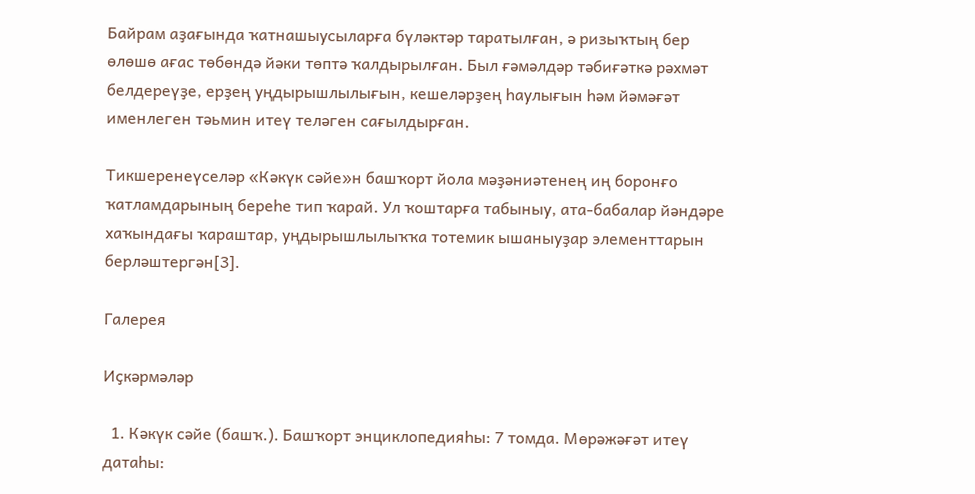Байрам аҙағында ҡатнашыусыларға бүләктәр таратылған, ә ризыҡтың бер өлөшө ағас төбөндә йәки төптә ҡалдырылған. Был ғәмәлдәр тәбиғәткә рәхмәт белдереүҙе, ерҙең уңдырышлылығын, кешеләрҙең һаулығын һәм йәмәғәт именлеген тәьмин итеү теләген сағылдырған.

Тикшеренеүселәр «Кәкүк сәйе»н башҡорт йола мәҙәниәтенең иң боронғо ҡатламдарының береһе тип ҡарай. Ул ҡоштарға табыныу, ата-бабалар йәндәре хаҡындағы ҡараштар, уңдырышлылыҡҡа тотемик ышаныуҙар элементтарын берләштергән[3].

Галерея

Иҫкәрмәләр

  1. Кәкүк сәйе (башҡ.). Башҡорт энциклопедияһы: 7 томда. Мөрәжәғәт итеү датаһы: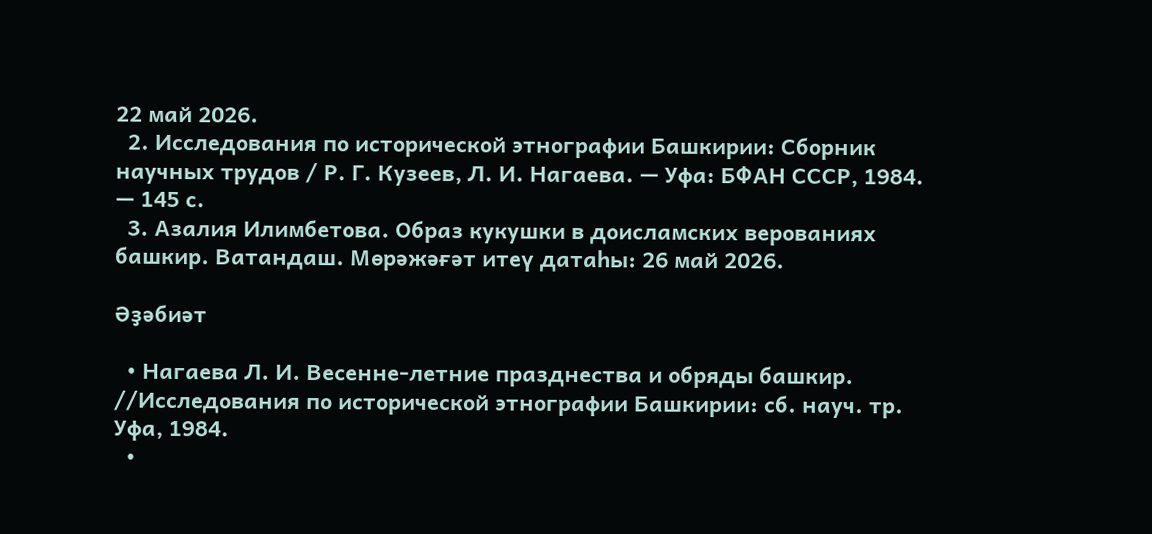22 май 2026.
  2. Исследования по исторической этнографии Башкирии: Сборник научных трудов / Р. Г. Кузеев, Л. И. Нагаева. — Уфа: БФАН СССР, 1984. — 145 с.
  3. Азалия Илимбетова. Образ кукушки в доисламских верованиях башкир. Ватандаш. Мөрәжәғәт итеү датаһы: 26 май 2026.

Әҙәбиәт

  • Нагаева Л. И. Весенне-летние празднества и обряды башкир. //Исследования по исторической этнографии Башкирии: сб. науч. тр. Уфа, 1984.
  •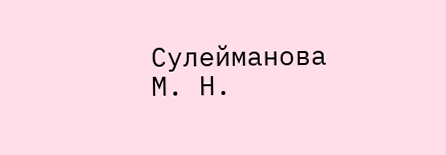Сулейманова М. Н.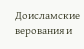Доисламские верования и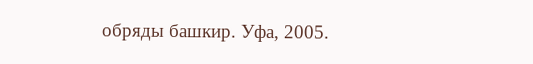обряды башкир. Уфа, 2005.